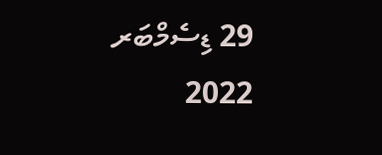29 ޑިސެމްބަރ 2022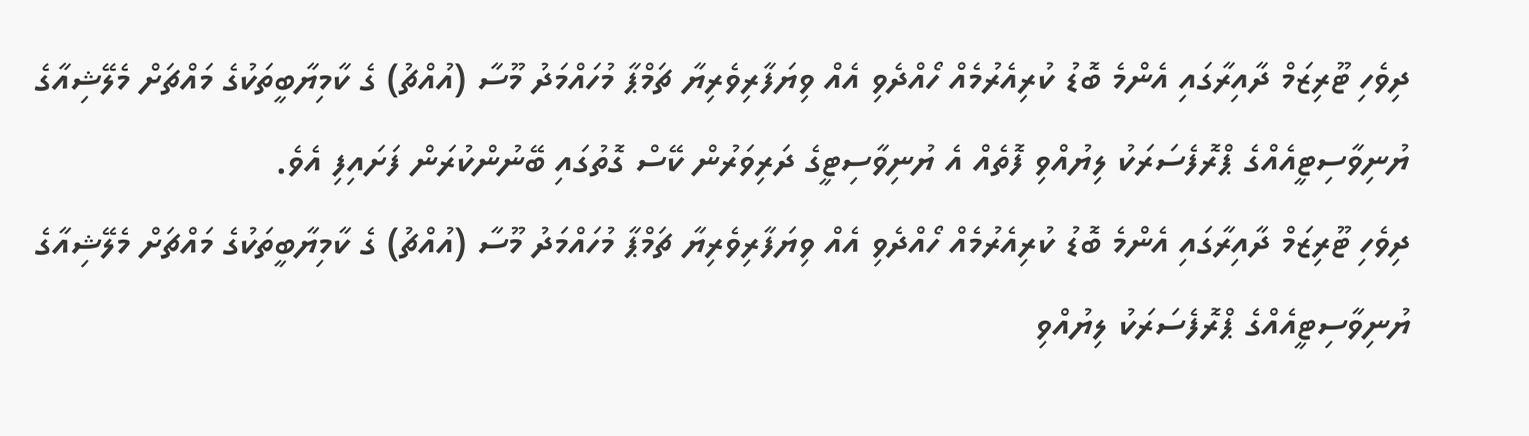ދިވެހި ޓޫރިޒަމް ދާއިރާގައި އެންމެ ބޮޑު ކުރިއެރުމެއް ހޯއްދެވި އެއް ވިޔަފާރިވެރިޔާ ޗަމްޕާ މުހައްމަދު މޫސާ (އުއްޗު) ގެ ކާމިޔާބީތަކުގެ މައްޗަށް މެލޭޝިއާގެ ޔުނިވާސިޓީއެއްގެ ޕްރޮފެސަރަކު ލިޔުއްވި ފޮތެއް އެ ޔުނިވާސިޓީގެ ދަރިވަރުން ކޭސް ގޮތުގައި ބޭނުންކުރަން ފަށައިފި އެވެ.
ދިވެހި ޓޫރިޒަމް ދާއިރާގައި އެންމެ ބޮޑު ކުރިއެރުމެއް ހޯއްދެވި އެއް ވިޔަފާރިވެރިޔާ ޗަމްޕާ މުހައްމަދު މޫސާ (އުއްޗު) ގެ ކާމިޔާބީތަކުގެ މައްޗަށް މެލޭޝިއާގެ ޔުނިވާސިޓީއެއްގެ ޕްރޮފެސަރަކު ލިޔުއްވި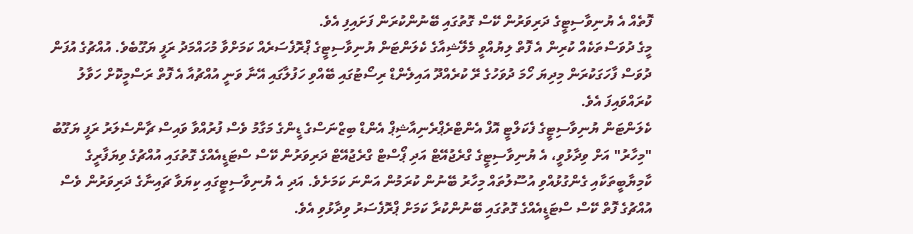ފޮތެއް އެ ޔުނިވާސިޓީގެ ދަރިވަރުން ކޭސް ގޮތުގައި ބޭނުންކުރަން ފަށައިފި އެވެ.
މީގެ ދުވަސްތަކެއް ކުރިން އެ ފޮތް ލިޔުއްވީ މެލޭޝިއާގެ ކެލަންޓަން ޔުނިވާސިޓީގެ ޕްރޮފެސަރެއް ކަމަށްވާ މުހައްމަދު ރަފީ ޔަގޫބެވެ. އުއްޗުގެ އުފަން ދުވަސް ފާހަގަކުރަން މިދިޔަ ހޯމަ ދުވަހުގެ ރޭ ކުރެއްދޫ އައިލެންޑް ރިސޯޓުގައި ބޭއްވި ހަފުލާގައި އޭނާ ވަނީ އުއްޗުއާ އެ ފޮތް ރަސްމީކޮށް ހަވާލު ކުރައްވައިފަ އެވެ.
ކެލަންޓަން ޔުނިވާސިޓީގެ ފެކަލްޓީ އޮފް އެންޓްރެޕްރެނިއާޝިޕް އެންޑް ބިޒްނަސްގެ ޑީންގެ މަގާމު ވެސް ފުރުއްވާ ވައިސް ޗާންސެލަރު ރަފީ ޔަގޫބު "މިހާރު" އަށް ވިދާޅުވީ، އެ ޔުނިވާސިޓީގެ ގްރެޖުއޭޓް އަދި ޕޯސްޓް ގްރެޖުއޭޓް ދަރިވަރުން ކޭސް ސްޓަޑީއެއްގެ ގޮތުގައި އުއްޗުގެ ވިޔަފާރީގެ ކާމިޔާބީތަކާއި ގެންގުޅުއްވި އުސޫލުތައް މިހާރު ބޭނުން ކުރަމުން އަންނަ ކަމަށެވެ. އަދި އެ ޔުނިވާސިޓީގައި ކިޔަވާ ޗައިނާގެ ދަރިވަރުން ވެސް އުއްޗުގެ ފޮތް ކޭސް ސްޓަޑީއެއްގެ ގޮތުގައި ބޭނުންކުރާ ކަމަށް ޕްރޮފެސަރު ވިދާޅުވި އެވެ.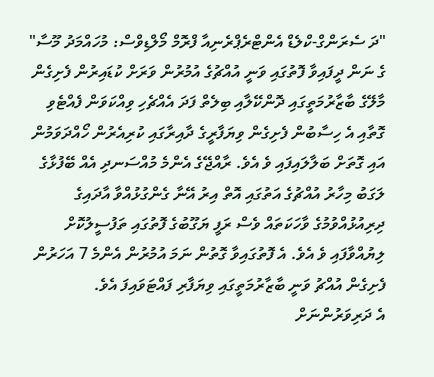"ދަ ސެރަންގް-ކްލެޑް އެންޓްރެޕްރެނިއާ ފްރޮމް މޯލްޑިވްސް: މުހައްމަދު މޫސާ" ގެ ނަން ދީފައިވާ ފޮތުގައި ވަނީ އުއްޗުގެ އުމުރުން ވަރަށް ކުޑައިރުން ފެށިގެން މާލޭގެ ބާޒާރުމަތީގައި ދޮންކޭލާއި ބިލެތް ފަދަ އެއްޗެހި ވިއްކަވަން ފެއްޓެވި ގޮތާއި އެ ހިސާބުން ފެށިގެން ވިޔަފާރީގެ ދާއިރާގައި ކުރިއެރުން ހޯއްދަވަމުން އައި ގޮތަށް ބަލާލައިފައި ވެ އެވެ. ރާއްޖޭގެ އެންމެ މުއްސަނދި އެއް ބޭފުޅާގެ ލަގަބު މިހާރު އުއްޗުގެ އަތުގައި އޮތް އިރު އޭނާ ގެންގުޅުއްވާ އާދައިގެ ދިރިއުޅުއްވުމުގެ ވާހަކަތައް ވެސް ރަފީ ޔަގޫބުގެ ފޮތުގައި ތަފުސީލުކޮށް ލިޔުއްވާފައި ވެ އެވެ. އެ ފޮތުގައިވާ ގޮތުން ނަމަ އުމުރުން އެންމެ 7 އަހަރުން ފެށިގެން އުއްޗު ވަނީ ބާޒާރުމަތީގައި ވިޔަފާރި ފައްޓަވައިފަ އެވެ.
އެ ދަރިވަރުންނަށް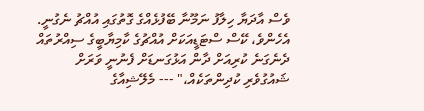ވެސް އާދަޔާ ހިލާފު ނަމޫނާ ބޭފުޅެއްގެ ގޮތުގައި އުއްޗު ނެގުނީ. އެހެންވެ، ކޭސް ސްޓަޑީއަކަށް އުއްޗުގެ ކާމިޔާބީގެ ސިއްރުތައް ދެނެގަނެ ކުރިއަށް ދާން އަޅުގަނޑަށް ފެނުނީ ވަރަށް ޝައުގުވެރި ކުދިންތަކެއް،" --- މެލޭޝިއާގެ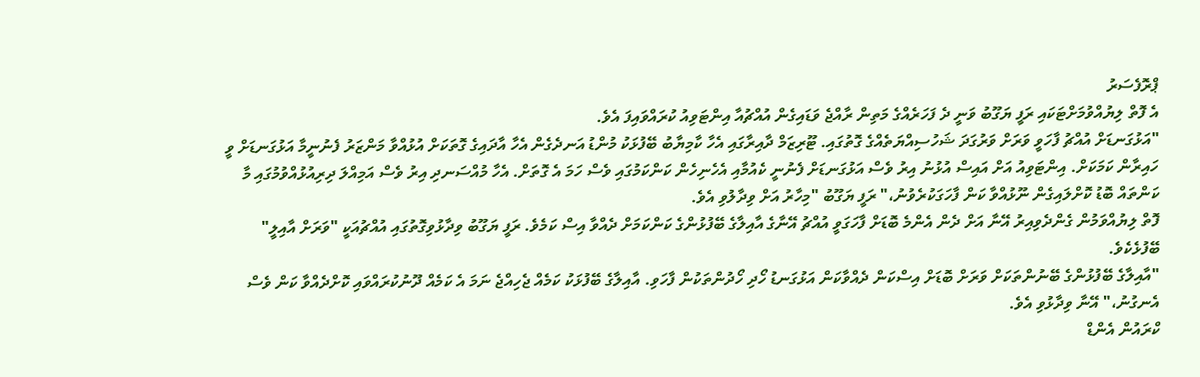ޕްރޮފެސަރު
އެ ފޮތް ލިޔުއްވުމަށްޓަކައި ރަފީ ޔަގޫބު ވަނީ ދެ ފަހަރެއްގެ މަތިން ރާއްޖެ ވަޑައިގެން އުއްޗުއާ އިންޓަވިއު ކުރައްވައިފަ އެވެ.
"އަޅުގަނޑަށް އުއްޗު ފާހަވީ ވަރަށް ވަރުގަދަ ޝަހުސިއްޔަތެއްގެ ގޮތުގައި. ޓޫރިޒަމް ދާއިރާގައި އެހާ ކާމިޔާބު ބޭފުޅަކު މުންޑު އަނދެގެން އެހާ އާދައިގެ ގޮތަކަށް އުޅުއްވާ މަންޒަރު ފެނުނީމާ އަޅުގަނޑަށް ވީ ހައިރާން ކަމަކަށް. އިންޓަވިއު އަށް އައިސް އުޅުނު އިރު ވެސް އަޅުގަނޑަށް ފެނުނީ ކެއުމާއި އެހެނިހެން ކަންކަމުގައި ވެސް ހަމަ އެ ގޮތަށް. އެހާ މުއްސަނދި އިރު ވެސް އަމިއްލަ ދިރިއުޅުއްވުމުގައި މާ ކަންތައް ބޮޑު ކޮށްލައިގެން ނޫޅުއްވާ ކަން ފާހަގަކުރެވުނު،" ރަފީ ޔަގޫބު "މިހާރު އަށް ވިދާލުވި އެވެ.
ފޮތް ލިޔުއްވަމުން ގެންދެވިއިރު އޭނާ އަށް ދެން އެންމެ ބޮޑަށް ފާހަގަވީ އުއްޗު އޭނާގެ އާއިލާގެ ބޭފުޅުންގެ ކަންކަމަށް ދެއްވާ އިސް ކަމެވެ. ރަފީ ޔަގޫބު ވިދާޅުވިގޮތުގައި އުއްޗުއަކީ "ވަރަށް އާއިލީ" ބޭފުޅެކެވެ.
"އާއިލާގެ ބޭފުޅުންގެ ބޭނުންތަކަށް ވަރަށް ބޮޑަށް އިސްކަން ދެއްވާކަން އަޅުގަނޑު ހޯދި ހޯދުންތަކުން ފާހަވި. އާއިލާގެ ބޭފުޅަކު ކަމެއް ޖެހިއްޖެ ނަމަ އެ ކަމެއް ދޫނުކުރައްވައި ކޮށްދެއްވާ ކަން ވެސް އެނގުނު،" އޭނާ ވިދާޅުވި އެވެ.
ކްރައުން އެންޑް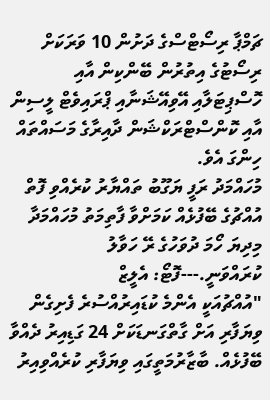ޗަމްޕާ ރިސޯޓްސްގެ ދަށުން 10 ވަރަކަށް ރިސޯޓުގެ އިތުރުން ބޭންކިން އާއި ހޮސްޕިޓަލާއި އޭވިއޭޝަނާއި ޕްރައިވެޓް ލީސިން އާއި ކޮންސްޓްރަކްޝަން ދާއިރާގެ މަސައްތައް ހިންގަ އެވެ.
މުހައްމަދު ރަފީ ޔަގޫބު ތައްޔާރު ކުރެއްވި ފޮތް އުއްޗުގެ ބޭފުޅެއް ކަމަށްވާ ފާތިމަތު މުހައްމަދާ މިދިޔަ ހޯމަ ދުވަހުގެ ރޭ ހަވާލު ކުރައްވަނީ.---ފޮޓޯ: އެލީޒް
"އުއްޗުއަކީ އެންމެ ކުޑައިރުއްސުރެ ފެށިގެން ވިޔަފާރި އަށް ގާތްގަނޑަކަށް 24 ގަޑިއިރު ދެއްވާ ބޭފުޅެއް. ބާޒާރުމަތީގައި ވިޔަފާރި ކުރެއްވިއިރު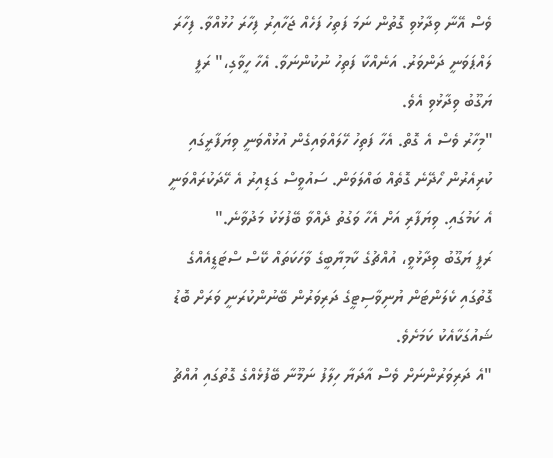ވެސް އޭނާ ވިދާޅުވި ގޮތުން ނަމަ ފަތިހު ފަހެއް ޖަހާއިރު ފިހާރަ ހުޅުއްވާ. ފިހާރަ ލައްޕަވަނީ ދަންވަރު. އަނެއްކާ ފަތިހު ނުކުންނަވާ. އެހާ ހީވާގި،" ރަފީ ޔަގޫބު ވިދާޅުވި އެވެ.
"މިހާރު ވެސް އެ ގޮތް. އެހާ ފަތިހު ހޭލައްވައިގެން އުޅުއްވަނީ ވިޔަފާރީގައި ކުރިއެރުން ހޯދޭނެ ގޮތެއް ބައްލަވަން. ސައުވީސް ގަޑިއިރު އެ ހޭދަކުރައްވަނީ އެ ކަމުގައި. ވިޔަފާރި އަށް އެހާ ވަގުތު ދެއްވާ ބޭފުޅަކު މަދުވާނެ."
ރަފީ ޔަގޫބު ވިދާޅުވީ، އުއްޗުގެ ކާމިޔާބީގެ ވާހަކަތައް ކޭސް ސްޓަޑީއެއްގެ ގޮތުގައި ކެލަންޓަން ޔުނިވާސިޓީގެ ދަރިވަރުން ބޭނުންކުރަނީ ވަރަށް ބޮޑު ޝައުގަކާއެކު ކަމަށެވެ.
"އެ ދަރިވަރުންނަށް ވެސް އާދަޔާ ހިލާފު ނަމޫނާ ބޭފުޅެއްގެ ގޮތުގައި އުއްޗު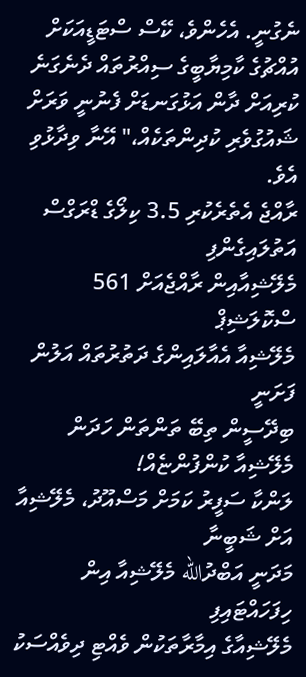ނެގުނީ. އެހެންވެ، ކޭސް ސްޓަޑީއަކަށް އުއްޗުގެ ކާމިޔާބީގެ ސިއްރުތައް ދެނެގަނެ ކުރިއަށް ދާން އަޅުގަނޑަށް ފެނުނީ ވަރަށް ޝައުގުވެރި ކުދިންތަކެއް،" އޭނާ ވިދާޅުވި އެވެ.
ރާއްޖެ އެތެރެކުރި 3.5 ކިލޯގެ ޑްރަގްސް އަތުލައިގެންފި
މެލޭޝިއާއިން ރާއްޖެއަށް 561 ސްކޮލަޝިޕް
މެލޭޝިއާ އެއާލައިންގެ ދަތުރުތައް އަލުން ފަށަނީ
ބިދޭސީން ތިބޭ ތަންތަން ހަދަން މެލޭޝިއާ ކުންފުންޏެއް!
ލަންކާ ސަފީރު ކަމަށް މަސްއޫދު، މެލޭޝިއާ އަށް ޝަބީނާ
މަދަނީ އަބްދުالله މެލޭޝިއާ އިން ހިފަހައްޓައިފި
މެލޭޝިއާގެ އިމާރާތަކުން ވެއްޓި ދިވެއްސަކު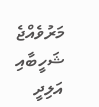މަރުވެއްޖެ
ޝަހީބާއި އަލިދީ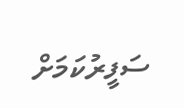ސަފީރުކަމަށް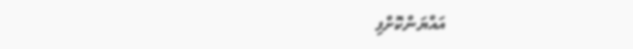އައްޔަންކޮށްފި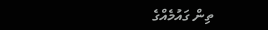ތިން ގައުމެއްގެ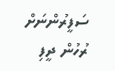ސަފީރުންނަށް ރުހުން ދީފި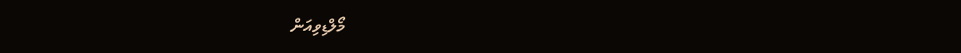މޯލްޑިވިއަން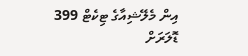އިން މެލޭޝިއާގެ ޓިކެޓް 399 ޑޮލަރަށް